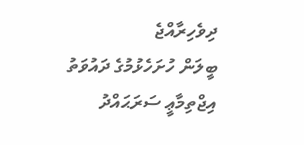ދިވެހިރާއްޖެ
ބީލަން ހުށަހެޅުމުގެ ދައުވަތު
އިޖްތިމާޢީ ސަރަޙައްދު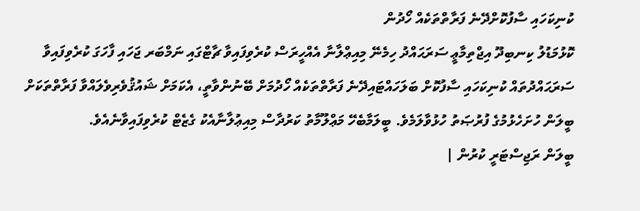ކުނިކަހައި ސާފުކޮށްދޭނެ ފަރާތްތަކެއް ހޯދުން
ކޮޅުމަޑުލު ކިނބިދޫ އިޖްތިމާޢީ ސަރަޙައްދު ހިމެނޭ މިއިޢްލާނާ އެއްހީރަސް ކުރެވިފައިވާ ޗާޓްގައި ނަމްބަރ ޖަހައި ފާހަގަ ކުރެވިފައިވާ ސަރަޙައްދުތައް ކުނިކަހައި ސާފުކޮށް ބަލަހައްޓައިދޭނެ ފަރާތްތަކެއް ހޯދުމަށް ބޭނުންވާތީ، އެކަމަށް ޝައުޤުވެރިވެލައްވާ ފަރާތްތަކަށް ބީލަން ހުށަހެޅުމުގެ ފުރުޞަތު ހުޅުވާލަމެވެ. ބީލަމާބެހޭ މަޢްލޫމާތު ކަރުދާސް މިއިޢުލާނާއެކު ގެޒެޓް ކުރެވިފައިވާނެއެވެ.
ބީލަން ރަޖިސްޓަރީ ކުރުން |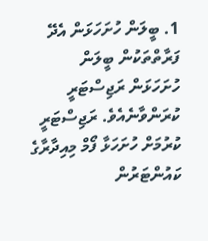1. ބީލަން ހުށަހަޅަން އެދޭ ފަރާތްތަކުން ބީލަން ހުށަހަޅަން ރަޖިސްޓަރީ ކުރަންވާނެއެވެ. ރަޖިސްޓަރީ ކުރުމަށް ހުށަހަޅާ ފޯމް މިއިދާރާގެ ކައުންޓަރުން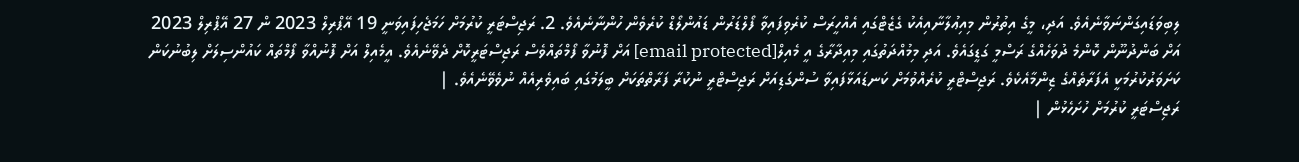ލިބިވަޑައިގަންނަވާނެއެވެ. އަދި، މީގެ އިތުރުން މިއިޢުލާނާއިއެކު ގެޒެޓްގައި އެއްހީރަސް ކުރެވިފައިވާ ފޯލްޑަރުން ޑައުންލޯޑް ކުރެވެން ހުންނާނެއެވެ. 2. ރަޖިސްޓަރީ ކުރުމަށް ހަމަޖެހިފައިވަނީ 19 އޭޕްރިލް 2023 ން 27 އޭޕްރިލް 2023 އަށް ބަންދުނޫން ކޮންމެ ދުވަހެއްގެ ރަސްމީ ގަޑީގައެވެ. އަދި މިމުއްދަތުގައި މިއިދާރާގެ އީ މެއިލް[email protected] އަށް ފޮނުވާ ފޯމްތައްވެސް ރަޖިސްޓަރީކޮށް ދެވޭނެއެވެ. އީމެއިލް އަށް ފޮނުއްވާ ފޯމްތައް ކައުންސިލަށް ލިބުނުކަން ކަށަވަރުކުރުމަކީ އެފަރާތެއްގެ ޒިންމާއެކެވެ. ރަޖިސްޓްރީ ކުރެއްވުމަށް ކަނޑައަޅާފައިވާ ސުންގަޑިއަށް ރަޖިސްޓްރީ ނުކުރާ ފަރާތްތަކަށް ބީލަމުގައި ބައިވެރިއެއް ނުވެވޭނެއެވެ. |
ރަޖިސްޓަރީ ކުރުމަށް ހުށަހެޅުން |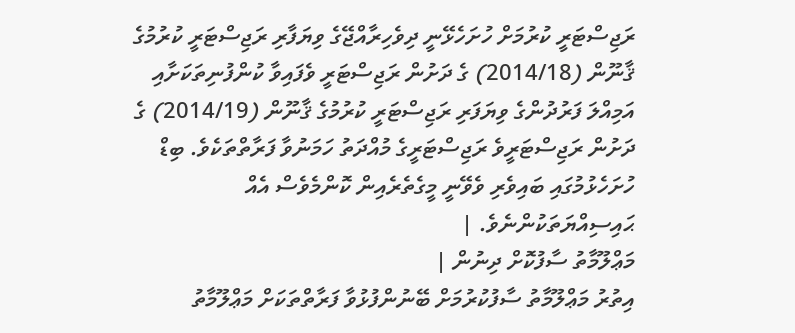ރަޖިސްޓަރީ ކުރުމަށް ހުށަހެޅޭނީ ދިވެހިރާއްޖޭގެ ވިޔަފާރި ރަޖިސްޓަރީ ކުރުމުގެ ޤާނޫން (2014/18) ގެ ދަށުން ރަޖިސްޓަރީ ވެފައިވާ ކުންފުނިތަކަށާއި އަމިއްލަ ފަރުދުންގެ ވިޔަފަރި ރަޖިސްޓަރީ ކުރުމުގެ ޤާނޫން (2014/19) ގެ ދަށުން ރަޖިސްޓަރީވެ ރަޖިސްޓަރީގެ މުއްދަތު ހަމަނުވާ ފަރާތްތަކެވެ. ބިޑް ހުށަހެޅުމުގައި ބައިވެރި ވެވޭނީ މީގެތެރެއިން ކޮންމެވެސް އެއް ޙައިސިއްޔަތަކުންނެވެ. |
މަޢްލޫމާތު ސާފުކޮށް ދިނުން |
އިތުރު މަޢްލޫމާތު ސާފުކުރުމަށް ބޭނުންފުޅުވާ ފަރާތްތަކަށް މަޢްލޫމާތު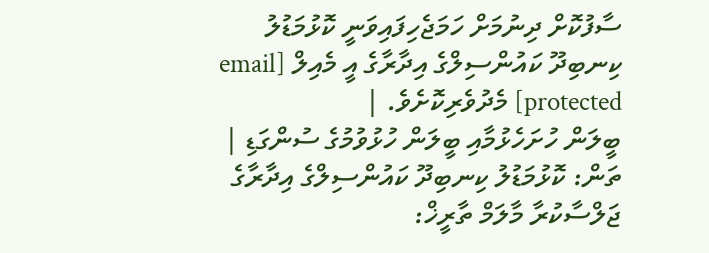ސާފުކޮށް ދިނުމަށް ހަމަޖެހިފައިވަނީ ކޮޅުމަޑުލު ކިނބިދޫ ކައުންސިލްގެ އިދާރާގެ އީ މެއިލް [email protected] މެދުވެރިކޮށެވެ. |
ބީލަން ހުށަހެޅުމާއި ބީލަން ހުޅުވުމުގެ ސުންގަޑި |
ތަން: ކޮޅުމަޑުލު ކިނބިދޫ ކައުންސިލްގެ އިދާރާގެ ޖަލްސާކުރާ މާލަމް ތާރީޚް: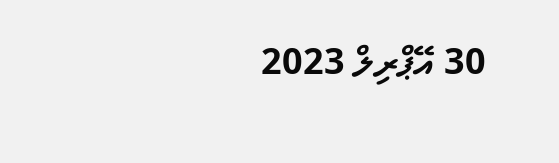30 އޭޕްރިލް 2023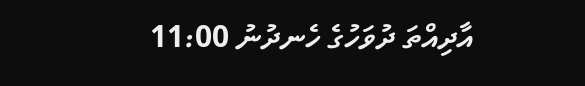އާދިއްތަ ދުވަހުގެ ހެނދުނު 11:00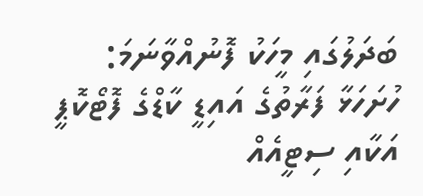ބަދަލުގައި މީހަކު ފޮނުއްވާނަމަ: ހުށަހަޅާ ފަރާތުގެ އައިޑީ ކާޑްގެ ފޮޓޯކޮޕީ އަކާއި ސިޓީއެއް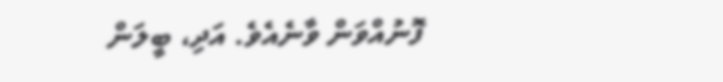ފޮނުއްވަން ވާނެއެވެ. އަދި، ބީލަން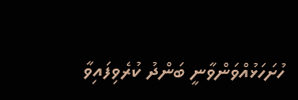ހުށަހަޅުއްވަންވާނީ ބަންދު ކުރެވިފައިވާ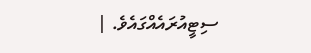ސިޓީއުރައެއްގައެވެ. |